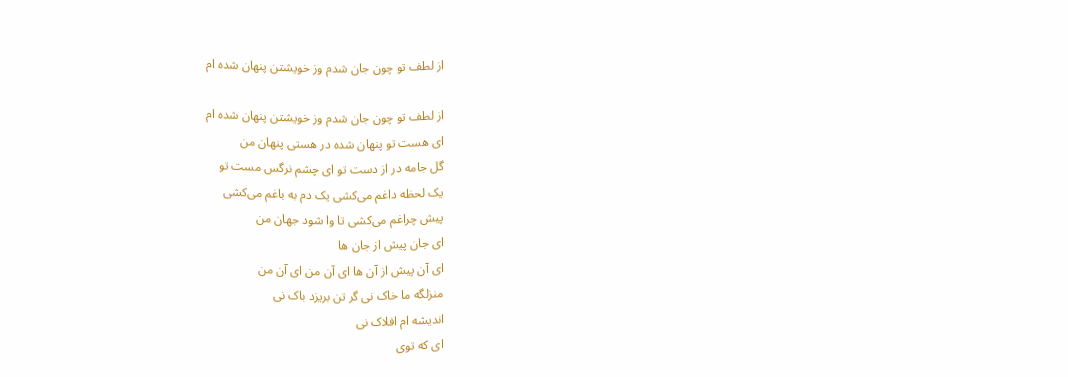از لطف تو چون جان شدم وز خویشتن پنهان شده ام

از لطف تو‌ چون جان شدم وز خویشتن پنهان شده ام
ای هست تو پنهان شده در هستی پنهان من
گل جامه در از دست تو ای چشم نرگس مست تو
یک لحظه داغم می‌کشی یک دم به باغم می‌کشی
پیش چراغم می‌کشی تا وا شود جهان من
ای جان پیش از جان ها
ای آن پیش از آن ها ای آن من ای آن من
منزلگه ما خاک نی گر تن بریزد باک نی
اندیشه ام افلاک نی
ای که توی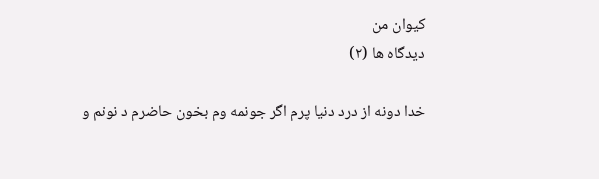کیوان من
دیدگاه ها (۲)

خدا دونه از درد دنیا پرم اگر جونمه وم بخون حاضرم د نونم و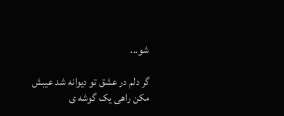شو...

گر دلم در عشق تو دیوانه شد عیبش مکن راهی یک گوشه ی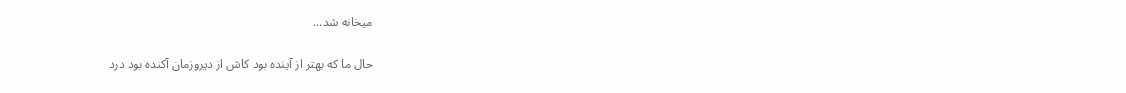میخانه شد...

حال ما که بهتر از آینده بود کاش از دیروزمان آکنده بود درد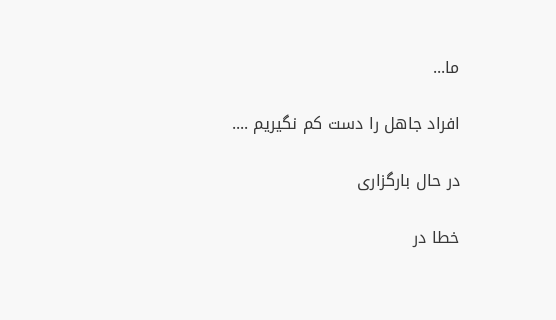ما...

افراد جاهل را دست کم نگیریم ....

در حال بارگزاری

خطا در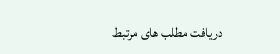دریافت مطلب های مرتبط